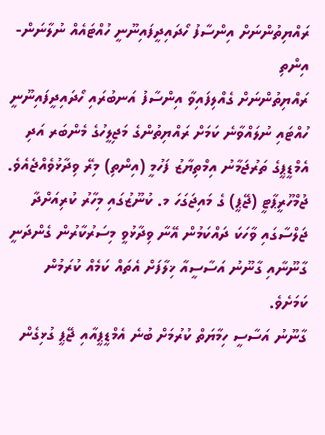ރައްޔިތުންނަށް އިންސާފު ހޯދައިދީފައިނޫނީ ހުއްޓައެއް ނުލާނަން- އިންތި
ރައްޔިތުންނަށް ގެއްލިފައިވާ އިންސާފު އަނބުރައި ހޯދައިދީފައިނޫނީ ހުއްޓައި ނުލައްވާނެ ކަމަށް ރައްޔިތުންގެ މަޖިލީހުގެ މެންބަރ އަދި އެމްޑީޕީގެ ތަރުޖަމާނު އިމްތިޔާޒު ފަހުމީ (އިންތި) މިރޭ ވިދާޅުވެއްޖެއެވެ.
ޖުމްހޫރީޕާޓީ (ޖޭޕީ) ގެ މައިޖަގަހަ މ. ކުނޫޒުގައި މިހާރު ކުރިއަށްދާ ޖަލްސާގައި ވާހަކަ ދައްކަމުން އޭނާ ވިދާޅުވީ މިސަރުކާރުން ގެންދަނީ ގާނޫނާއި ގާނޫނު އަސާސީއާ ޚިލާފަށް އެތައް ކަމެއް ކުރަމުން ކަމަށެވެ.
ގާނޫނު އަސާސީ ހިމާޔަތް ކުރުމަށް ބުނެ އެމްޑީޕީއާއި ޖޭޕީ ގުޅިގެން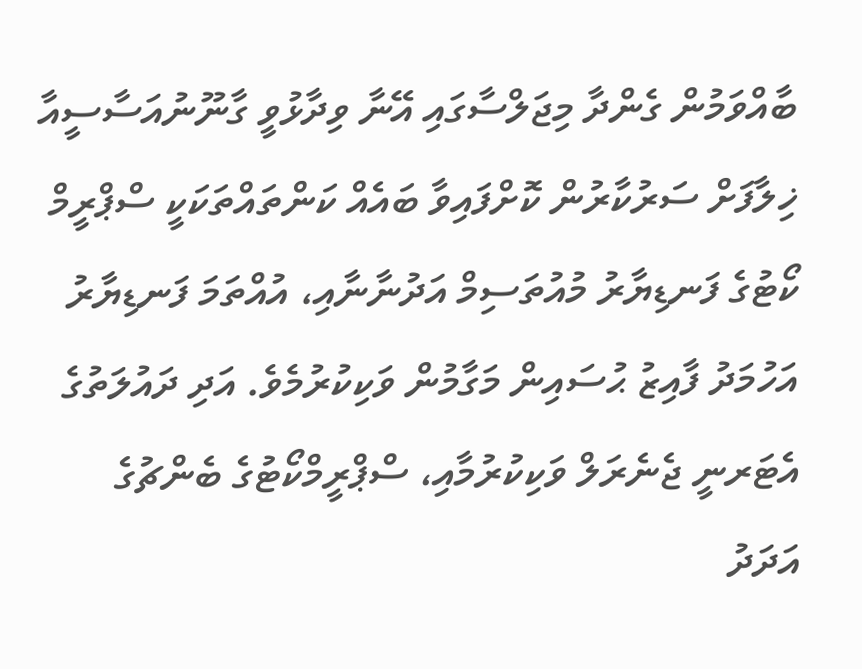ބާއްވަމުން ގެންދާ މިޖަލްސާގައި އޭނާ ވިދާޅުވީ ގާނޫނުއަސާސީއާ ޚިލާފަށް ސަރުކާރުން ކޮށްފައިވާ ބައެއް ކަންތައްތަކަކީ ސްޕްރީމް ކޯޓުގެ ފަނޑިޔާރު މުއުތަސިމް އަދުނާނާއި، އުއްތަމަ ފަނޑިޔާރު އަހުމަދު ފާއިޒު ޙުސައިން މަގާމުން ވަކިކުރުމެވެ. އަދި ދައުލަތުގެ އެޓަރނީ ޖެނެރަލް ވަކިކުރުމާއި، ސްޕްރީމްކޯޓުގެ ބެންޗުގެ އަދަދު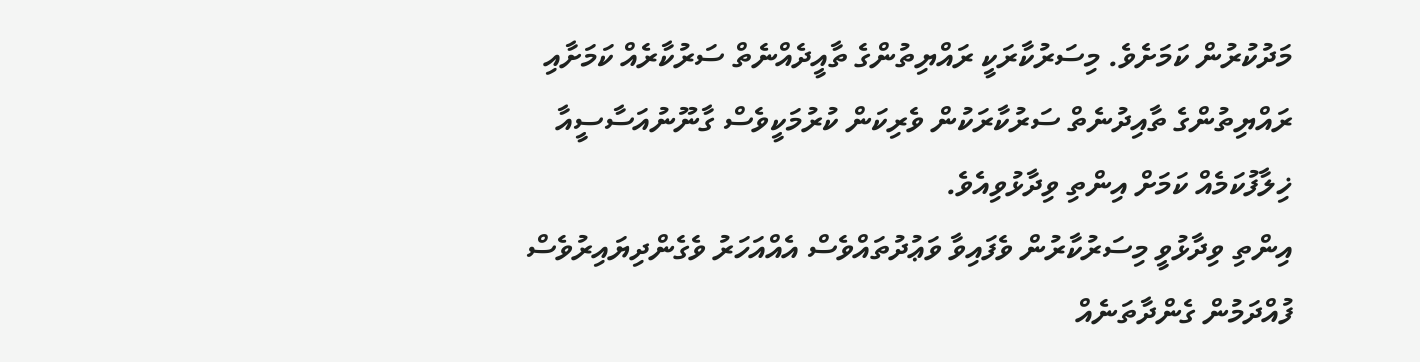މަދުކުރުން ކަމަށެވެ. މިސަރުކާރަކީ ރައްޔިތުންގެ ތާއީދެއްނެތް ސަރުކާރެއް ކަމަށާއި ރައްޔިތުންގެ ތާއިދުނެތް ސަރުކާރަކުން ވެރިކަން ކުރުމަކީވެސް ގާނޫނުއަސާސީއާ ޚިލާފުކަމެއް ކަމަށް އިންތި ވިދާޅުވިއެވެ.
އިންތި ވިދާޅުވީ މިސަރުކާރުން ވެފައިވާ ވަޢުދުތައްވެސް އެއްއަހަރު ވެގެންދިޔައިރުވެސް ފުއްދަމުން ގެންދާތަނެއް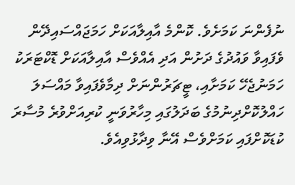ނުފެންނަ ކަމަށެވެ. ކޮންމެ އާއިލާއަކަށް ހަމަޖައްސައިދޭން ވެފައިވާ ވައުދުގެ ދަށުން އަދި އެއްވެސް އާއިލާއަކަށް ޑޮކްޓަރަކު ހަމަނުޖެހޭ ކަމަށާއި، ޓީޗަރުންނަށް ދިމާވެފައިވާ މައްސަލަ ހައްލުކޮށްދިނުމުގެ ބަދަލުގައި މިހާރުވަނީ ކުރިއަށްވުރެ މުސާރަ ކުޑަކޮށްފައި ކަމަށްވެސް އޭނާ ވިދާޅުވިއެވެ.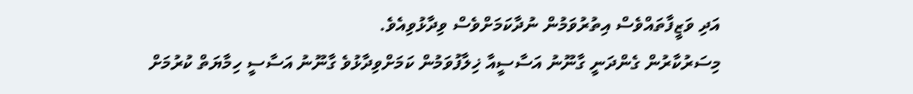އަދި ވަޒީފާތައްވެސް އިތުރުވަމުން ނުދާކަމަށްވެސް ވިދާޅުވިއެވެ.
މިސަރުކާރުން ގެންދަނީ ގާނޫނު އަސާސީއާ ޚިލާފުވަމުން ކަމަށްވިދާޅުވެ ގާނޫނު އަސާސީ ހިމާޔަތް ކުރުމަށް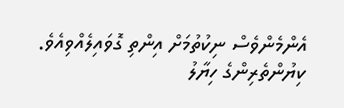އެންމެންވެސް ނިކުތުމަށް އިންތި ގޮވައިލެއްވިއެވެ.
ކިޔުންތެރިންގެ ހިޔާލު